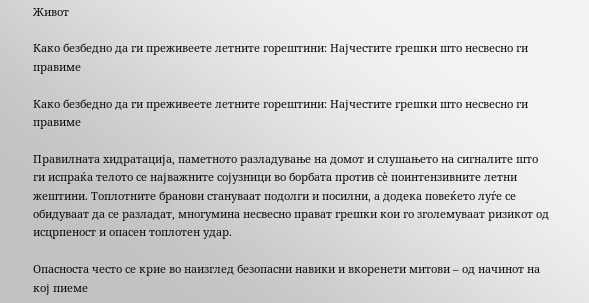Живот

Како безбедно да ги преживеете летните горештини: Најчестите грешки што несвесно ги правиме

Како безбедно да ги преживеете летните горештини: Најчестите грешки што несвесно ги правиме

Правилната хидратација, паметното разладување на домот и слушањето на сигналите што ги испраќа телото се најважните сојузници во борбата против сè поинтензивните летни жештини. Топлотните бранови стануваат подолги и посилни, а додека повеќето луѓе се обидуваат да се разладат, многумина несвесно прават грешки кои го зголемуваат ризикот од исцрпеност и опасен топлотен удар.

Опасноста често се крие во наизглед безопасни навики и вкоренети митови – од начинот на кој пиеме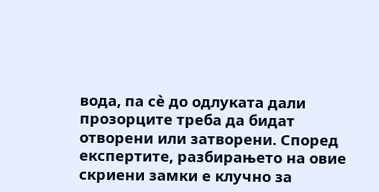вода, па сè до одлуката дали прозорците треба да бидат отворени или затворени. Според експертите, разбирањето на овие скриени замки е клучно за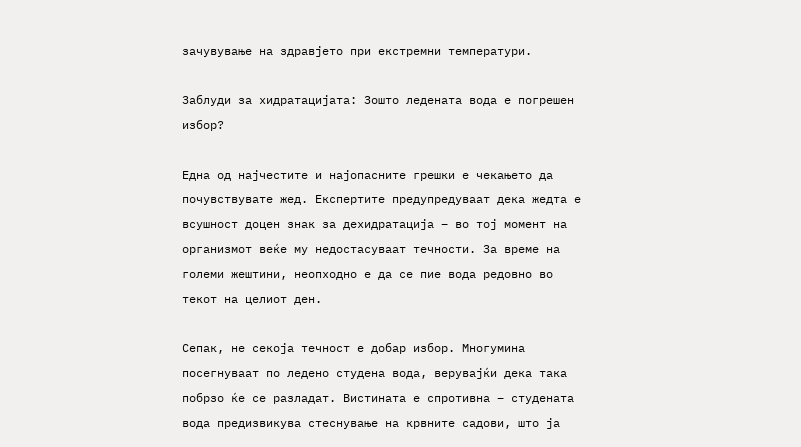зачувување на здравјето при екстремни температури.

Заблуди за хидратацијата: Зошто ледената вода е погрешен избор?

Една од најчестите и најопасните грешки е чекањето да почувствувате жед. Експертите предупредуваат дека жедта е всушност доцен знак за дехидратација – во тој момент на организмот веќе му недостасуваат течности. За време на големи жештини, неопходно е да се пие вода редовно во текот на целиот ден.

Сепак, не секоја течност е добар избор. Многумина посегнуваат по ледено студена вода, верувајќи дека така побрзо ќе се разладат. Вистината е спротивна – студената вода предизвикува стеснување на крвните садови, што ја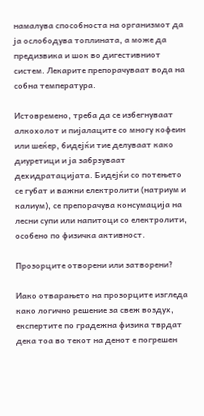намалува способноста на организмот да ја ослободува топлината, а може да предизвика и шок во дигестивниот систем. Лекарите препорачуваат вода на собна температура.

Истовремено, треба да се избегнуваат алкохолот и пијалаците со многу кофеин или шеќер, бидејќи тие делуваат како диуретици и ја забрзуваат дехидратацијата. Бидејќи со потењето се губат и важни електролити (натриум и калиум), се препорачува консумација на лесни супи или напитоци со електролити, особено по физичка активност.

Прозорците отворени или затворени?

Иако отварањето на прозорците изгледа како логично решение за свеж воздух, експертите по градежна физика тврдат дека тоа во текот на денот е погрешен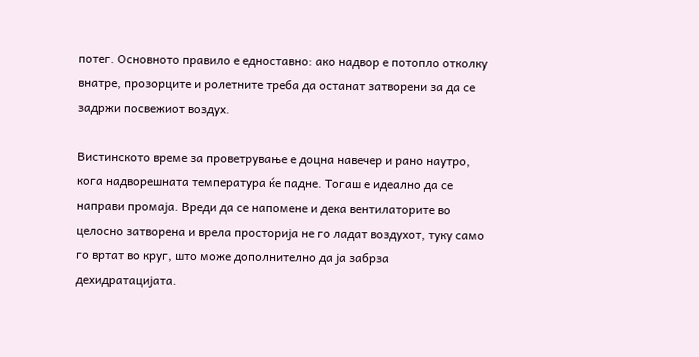потег. Основното правило е едноставно: ако надвор е потопло отколку внатре, прозорците и ролетните треба да останат затворени за да се задржи посвежиот воздух.

Вистинското време за проветрување е доцна навечер и рано наутро, кога надворешната температура ќе падне. Тогаш е идеално да се направи промаја. Вреди да се напомене и дека вентилаторите во целосно затворена и врела просторија не го ладат воздухот, туку само го вртат во круг, што може дополнително да ја забрза дехидратацијата.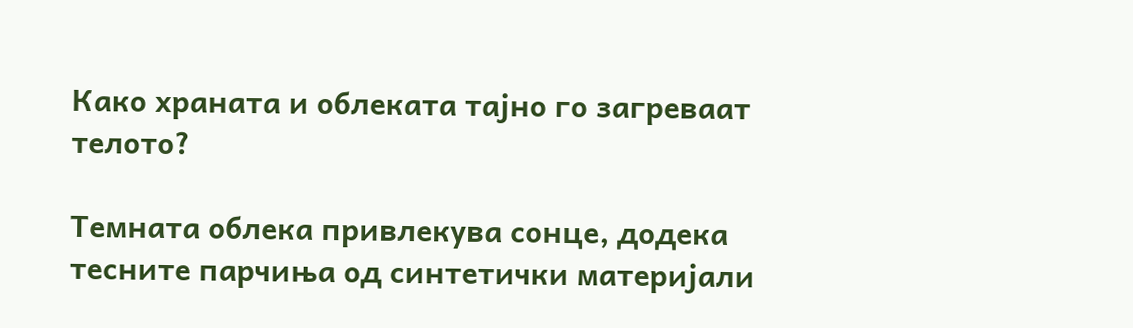Како храната и облеката тајно го загреваат телото?

Темната облека привлекува сонце, додека тесните парчиња од синтетички материјали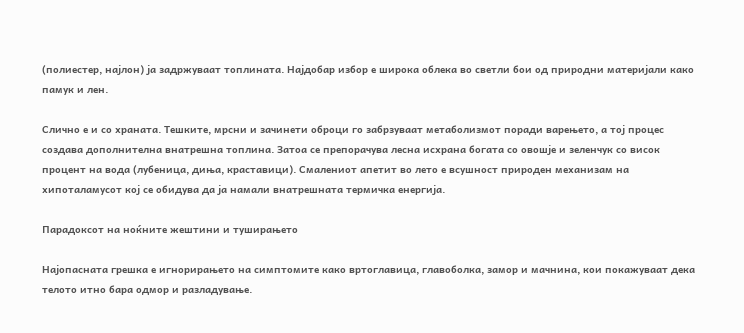(полиестер, најлон) ја задржуваат топлината. Најдобар избор е широка облека во светли бои од природни материјали како памук и лен.

Слично е и со храната. Тешките, мрсни и зачинети оброци го забрзуваат метаболизмот поради варењето, а тој процес создава дополнителна внатрешна топлина. Затоа се препорачува лесна исхрана богата со овошје и зеленчук со висок процент на вода (лубеница, диња, краставици). Смалениот апетит во лето е всушност природен механизам на хипоталамусот кој се обидува да ја намали внатрешната термичка енергија.

Парадоксот на ноќните жештини и туширањето

Најопасната грешка е игнорирањето на симптомите како вртоглавица, главоболка, замор и мачнина, кои покажуваат дека телото итно бара одмор и разладување.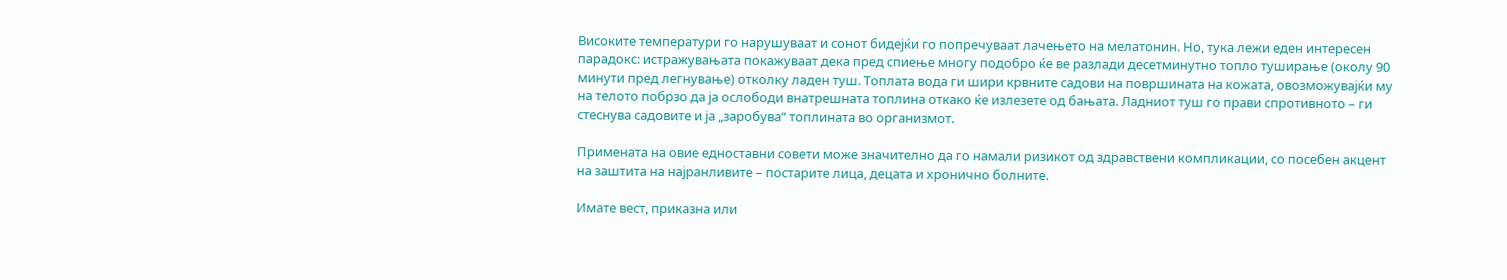Високите температури го нарушуваат и сонот бидејќи го попречуваат лачењето на мелатонин. Но, тука лежи еден интересен парадокс: истражувањата покажуваат дека пред спиење многу подобро ќе ве разлади десетминутно топло туширање (околу 90 минути пред легнување) отколку ладен туш. Топлата вода ги шири крвните садови на површината на кожата, овозможувајќи му на телото побрзо да ја ослободи внатрешната топлина откако ќе излезете од бањата. Ладниот туш го прави спротивното – ги стеснува садовите и ја „заробува“ топлината во организмот.

Примената на овие едноставни совети може значително да го намали ризикот од здравствени компликации, со посебен акцент на заштита на најранливите – постарите лица, децата и хронично болните.

Имате вест, приказна или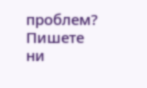проблем? Пишете ни